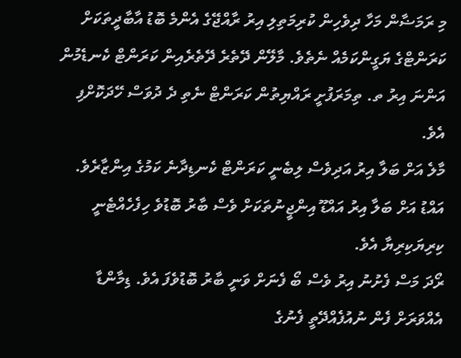މި ރަމަޟާން މަހާ ދިވެހިން ކުރިމަތިލި އިރު ރާއްޖޭގެ އެންމެ ބޮޑު އާބާދީތަކަށް ކަރަންޓްގެ ޔަގީންކަމެއް ނެތެވެ. މާލޭން ދޭތެރެ ދޭތެރެއިން ކަރަންޓް ކެނޑެމުން އަންނަ އިރު ތ. ތިމަރަފުށީ ރައްޔިތުން ކަރަންޓް ނެތި ދެ ދުވަސް ހޭދަކޮށްފި އެވެ.
މާލެ އަށް ބަލާ އިރު އަދިވެސް ލިބެނީ ކަރަންޓް ކެނޑިދާނެ ކަމުގެ އިންޒާރެވެ. އައްޑު އަށް ބަލާ އިރު އައްޑޫ އިންޖީނުތަކަށް ވެސް ބާރު ބޮޑުވެ ހިފެހެއްޓެނީ ކިރިޔަކިރިޔާ އެވެ.
ރޯދަ މަސް ފެށުނު އިރު ވެސް ބޯ ފެނަށް ވަނީ ބާރު ބޮޑުވެފަ އެވެ. ޑިމާންޑާ އެއްވަރަށް ފެން ނުއުފެއްދޭތީ ފެނުގެ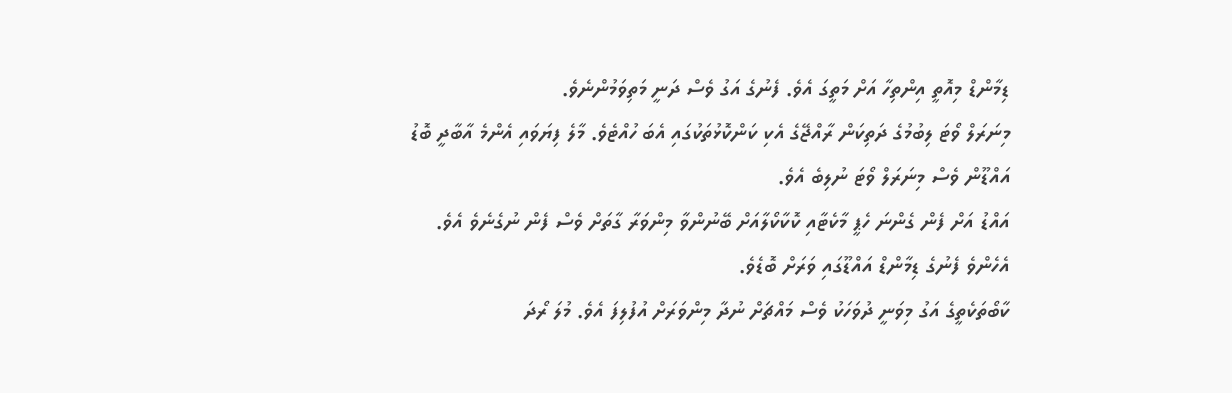ޑިމާންޑް މިއޮތީ އިންތިހާ އަށް މަތީގަ އެވެ. ފެނުގެ އަގު ވެސް ދަނީ މަތިވަމުންނެވެ.
މިނަރަލް ވޯޓަ ލިބުމުގެ ދަތިކަން ރާއްޖޭގެ އެކި ކަންކޮޅުތަކުގައި އެބަ ހުއްޓެވެ. މާލެ ފިޔަވައި އެންމެ އާބާދީ ބޮޑު އައްޑޫން ވެސް މިނަރަލް ވޯޓަ ނުލިބެ އެވެ.
އައްޑު އަށް ފެން ގެންނަ ހެޕީ މާކެޓާއި ކޮކާކޯލާއަށް ބޭނުންވާ މިންވަރާ ގާތަށް ވެސް ފެން ނުގެނެވެ އެވެ. އެހެންވެ ފެނުގެ ޑިމާންޑް އައްޑޫގައި ވަރަށް ބޮޑެވެ.
ކާބޯތަކެތީގެ އަގު މިވަނީ ދުވަހަކު ވެސް މައްޗަށް ނުދާ މިންވަރަށް އުފުލިފަ އެވެ. މުލަ ރޯދަ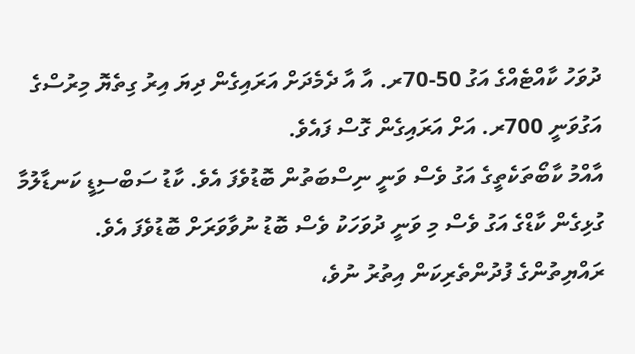ދުވަހު ކާއްޓެއްގެ އަގު 50-70ރ. އާ އާ ދެމެދަށް އަރައިގެން ދިޔަ އިރު ގިތެޔޮ މިރުސްގެ އަގުވަނީ 700ރ. އަށް އަރައިގެން ގޮސް ފައެވެ.
އާއްމު ކާބޯތަކެތީގެ އަގު ވެސް ވަނީ ނިސްބަތުން ބޮޑުވެފަ އެވެ. ކާޑު ސަބްސިޑީ ކަނޑާލުމާ ގުޅިގެން ކާޑްގެ އަގު ވެސް މި ވަނީ ދުވަހަކު ވެސް ބޮޑު ނުވާވަރަށް ބޮޑުވެފަ އެވެ.
ރައްޔިތުންގެ ފުދުންތެރިކަން އިތުރު ނުވެ،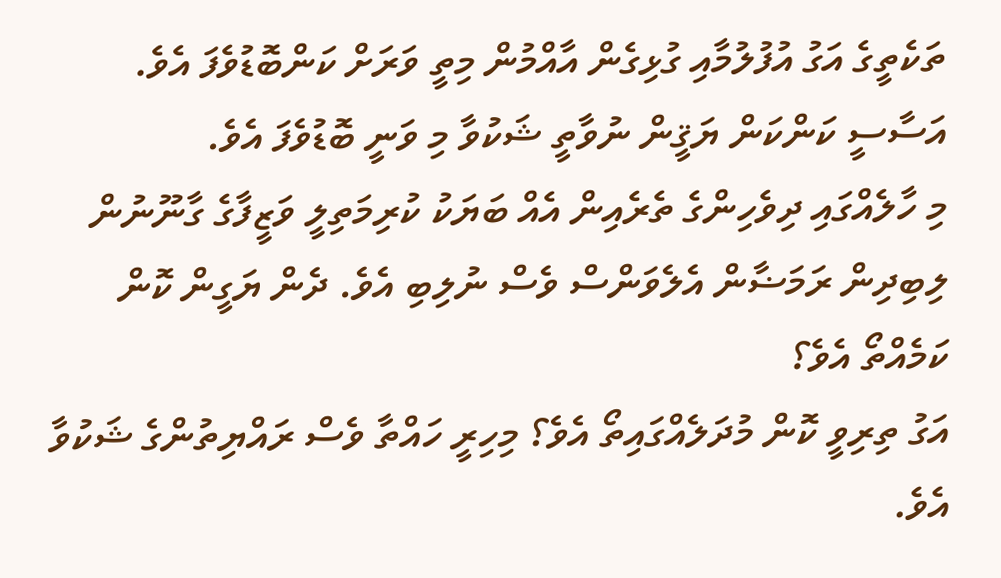ތަކެތީގެ އަގު އުފުލުމާއި ގުޅިގެން އާއްމުން މިތީ ވަރަށް ކަންބޮޑުވެފަ އެވެ. އަސާސީ ކަންކަން ޔަޤީން ނުވާތީ ޝަކުވާ މި ވަނީ ބޮޑުވެފަ އެވެ.
މި ހާލެއްގައި ދިވެހިންގެ ތެރެއިން އެއް ބަޔަކު ކުރިމަތިލީ ވަޒީފާގެ ގާނޫނުން ލިބިދިން ރަމަޟާން އެލެވަންސް ވެސް ނުލިބި އެވެ. ދެން ޔަގީން ކޮން ކަމެއްތޯ އެވެ؟
އަގު ތިރިވީ ކޮން މުދަލެއްގައިތޯ އެވެ؟ މިހިރީ ހައްތާ ވެސް ރައްޔިތުންގެ ޝަކުވާ އެވެ.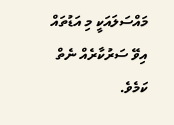މައްސަލައަކީ މި އަޑުތައް އިވޭ ސަރުކާރެއް ނެތް ކަމެވެ.